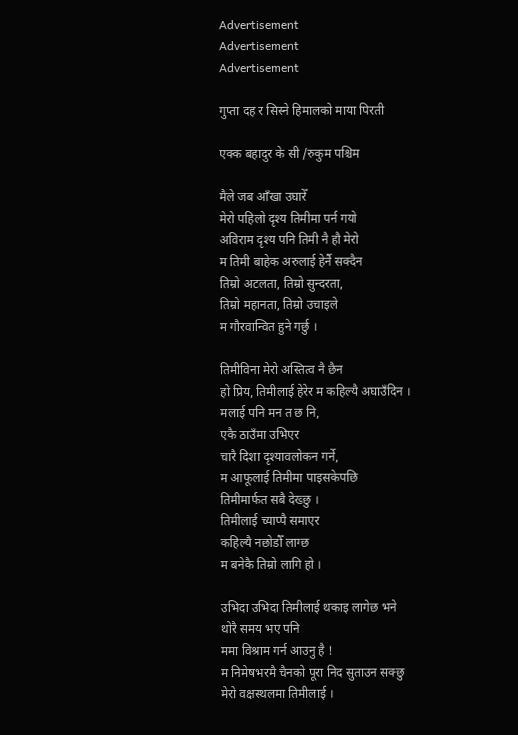Advertisement
Advertisement
Advertisement

गुप्ता दह र सिस्ने हिमालको माया पिरती

एक्क बहादुर के सी /रुकुम पश्चिम

मैले जब आँखा उघारेँ
मेरो पहिलो दृश्य तिमीमा पर्न गयो
अविराम दृश्य पनि तिमी नै हौ मेरो
म तिमी बाहेक अरुलाई हेर्नै सक्दैन
तिम्रो अटलता, तिम्रो सुन्दरता,
तिम्रो महानता, तिम्रो उचाइले
म गौरवान्वित हुने गर्छु ।

तिमीविना मेरो अस्तित्व नै छैन
हो प्रिय, तिमीलाई हेरेर म कहिल्यै अघाउँदिन ।
मलाई पनि मन त छ नि,
एकै ठाउँमा उभिएर
चारै दिशा दृश्यावलोकन गर्ने,
म आफूलाई तिमीमा पाइसकेपछि
तिमीमार्फत सबै देख्छु ।
तिमीलाई च्याप्पै समाएर
कहिल्यै नछोडौँ लाग्छ
म बनेकै तिम्रो लागि हो ।

उभिदा उभिदा तिमीलाई थकाइ लागेछ भने
थोरै समय भए पनि
ममा विश्राम गर्न आउनु है !
म निमेषभरमै चैनको पूरा निद सुताउन सक्छु
मेरो वक्षस्थलमा तिमीलाई ।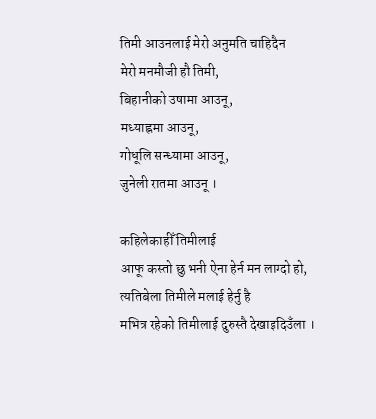तिमी आउनलाई मेरो अनुमति चाहिदैन
मेरो मनमौजी हौ तिमी,
बिहानीको उषामा आउनू,
मध्याह्नमा आउनू,
गोधूलि सन्ध्यामा आउनू,
जुनेली रातमा आउनू ।

कहिलेकाहीँ तिमीलाई
आफू कस्तो छु भनी ऐना हेर्न मन लाग्दो हो,
त्यतिबेला तिमीले मलाई हेर्नु है
मभित्र रहेको तिमीलाई दुरुस्तै देखाइदिउँला ।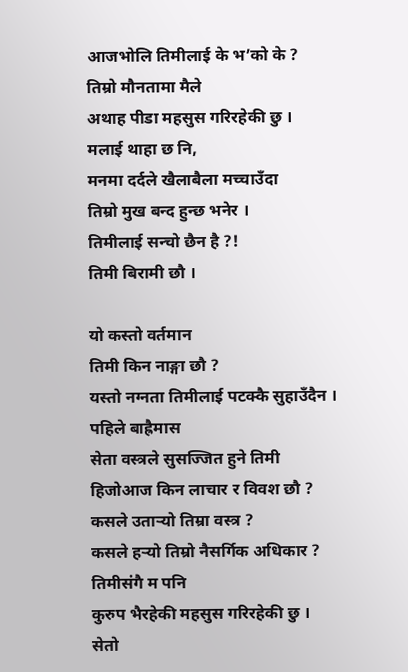आजभोलि तिमीलाई के भ’को के ?
तिम्रो मौनतामा मैले
अथाह पीडा महसुस गरिरहेकी छु ।
मलाई थाहा छ नि,
मनमा दर्दले खैलाबैला मच्चाउँदा
तिम्रो मुख बन्द हुन्छ भनेर ।
तिमीलाई सन्चो छैन है ?!
तिमी बिरामी छौ ।

यो कस्तो वर्तमान
तिमी किन नाङ्गा छौ ?
यस्तो नग्नता तिमीलाई पटक्कै सुहाउँदैन ।
पहिले बाह्रैमास
सेता वस्त्रले सुसज्जित हुने तिमी
हिजोआज किन लाचार र विवश छौ ?
कसले उतार्‍यो तिम्रा वस्त्र ?
कसले हर्‍यो तिम्रो नैसर्गिक अधिकार ?
तिमीसंगै म पनि
कुरुप भैरहेकी महसुस गरिरहेकी छु ।
सेतो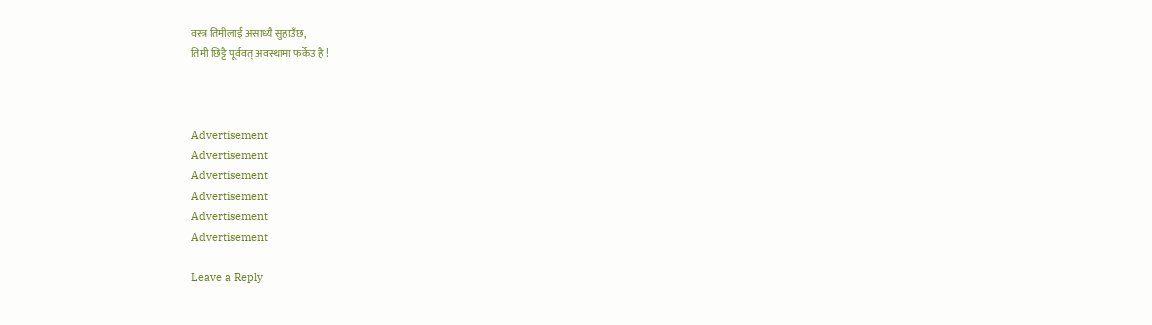वस्त्र तिमीलाई असाध्यै सुहाउँछ,
तिमी छिट्टै पूर्ववत् अवस्थामा फर्केउ है !



Advertisement
Advertisement
Advertisement
Advertisement
Advertisement
Advertisement

Leave a Reply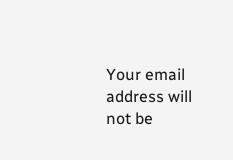Your email address will not be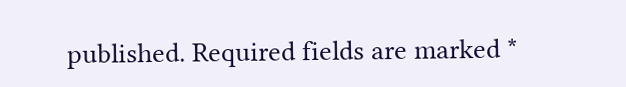published. Required fields are marked *